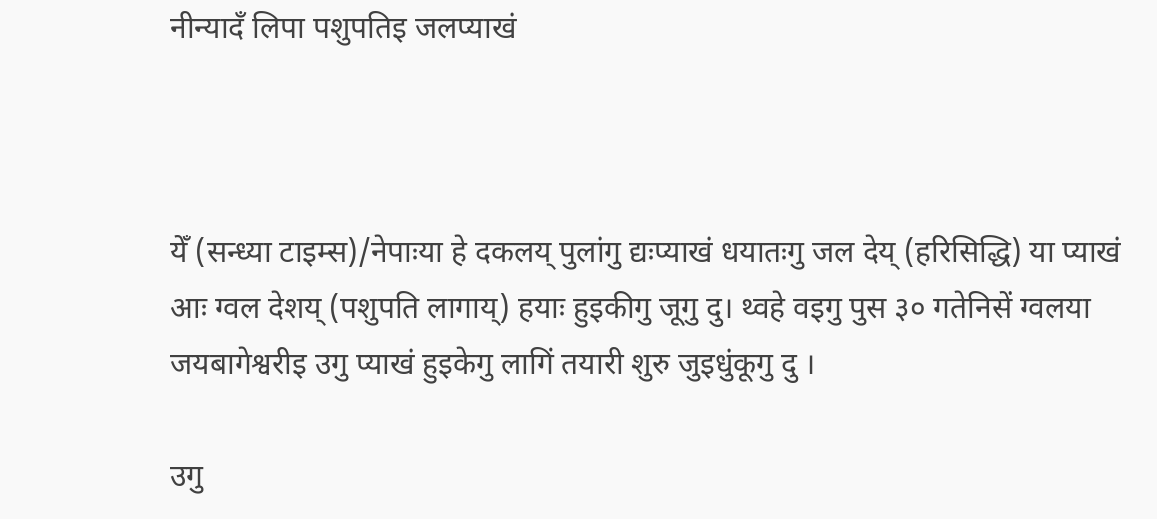नीन्यादँ लिपा पशुपतिइ जलप्याखं



येँ (सन्ध्या टाइम्स)/नेपाःया हे दकलय् पुलांगु द्यःप्याखं धयातःगु जल देय् (हरिसिद्धि) या प्याखं आः ग्वल देशय् (पशुपति लागाय्) हयाः हुइकीगु जूगु दु। थ्वहे वइगु पुस ३० गतेनिसें ग्वलया जयबागेश्वरीइ उगु प्याखं हुइकेगु लागिं तयारी शुरु जुइधुंकूगु दु ।

उगु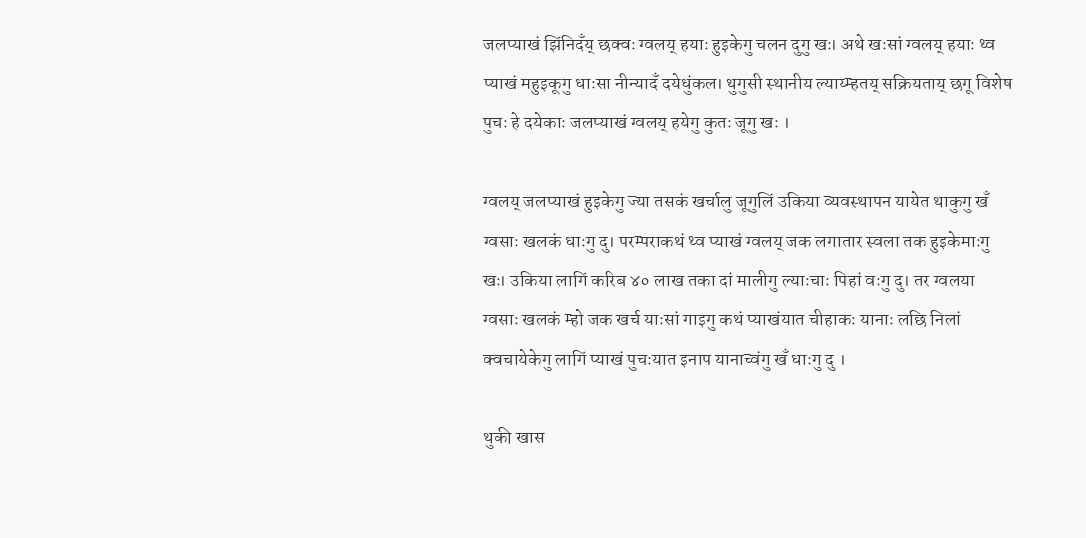जलप्याखं झिंनिदँय् छक्वः ग्वलय् हयाः हुइकेगु चलन दुगु खः। अथे खःसां ग्वलय् हयाः थ्व प्याखं महुइकूगु धाःसा नीन्यादँ दयेधुंकल। थुगुसी स्थानीय ल्याय्म्हतय् सक्रियताय् छगू विशेष पुचः हे दयेकाः जलप्याखं ग्वलय् हयेगु कुतः जूगु खः ।

ग्वलय् जलप्याखं हुइकेगु ज्या तसकं खर्चालु जूगुलिं उकिया व्यवस्थापन यायेत थाकुगु खँ ग्वसाः खलकं धाःगु दु। परम्पराकथं थ्व प्याखं ग्वलय् जक लगातार स्वला तक हुइकेमाःगु खः। उकिया लागिं करिब ४० लाख तका दां मालीगु ल्याःचाः पिहां वःगु दु। तर ग्वलया ग्वसाः खलकं म्हो जक खर्च याःसां गाइगु कथं प्याखंयात चीहाकः यानाः लछि निलां क्वचायेकेगु लागिं प्याखं पुचःयात इनाप यानाच्वंगु खँ धाःगु दु ।

थुकी खास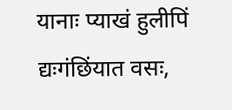यानाः प्याखं हुलीपिं द्यःगंछिंयात वसः,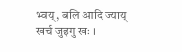भ्वय्, बलि आदि ज्याय् खर्च जुइगु खः ।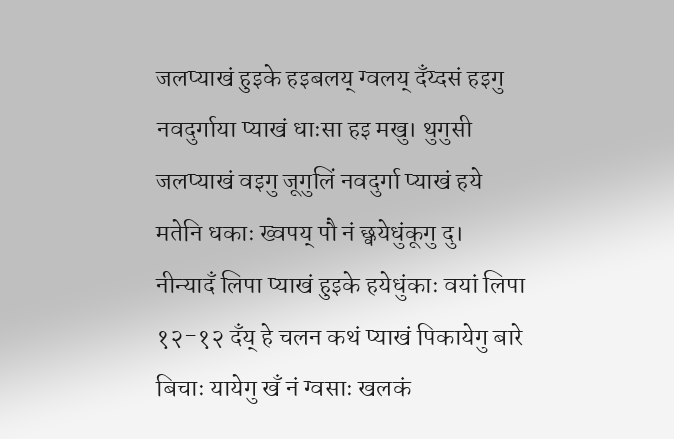जलप्याखं हुइके हइबलय् ग्वलय् दँय्दसं हइगु नवदुर्गाया प्याखं धाःसा हइ मखु। थुगुसी जलप्याखं वइगु जूगुलिं नवदुर्गा प्याखं हये मतेनि धकाः ख्वपय् पौ नं छ्वयेधुंकूगु दु।
नीन्यादँ लिपा प्याखं हुइके हयेधुंकाः वयां लिपा १२-१२ दँय् हे चलन कथं प्याखं पिकायेगु बारे बिचाः यायेगु खँ नं ग्वसाः खलकं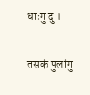धाःगु दु ।

तसकं पुलांगु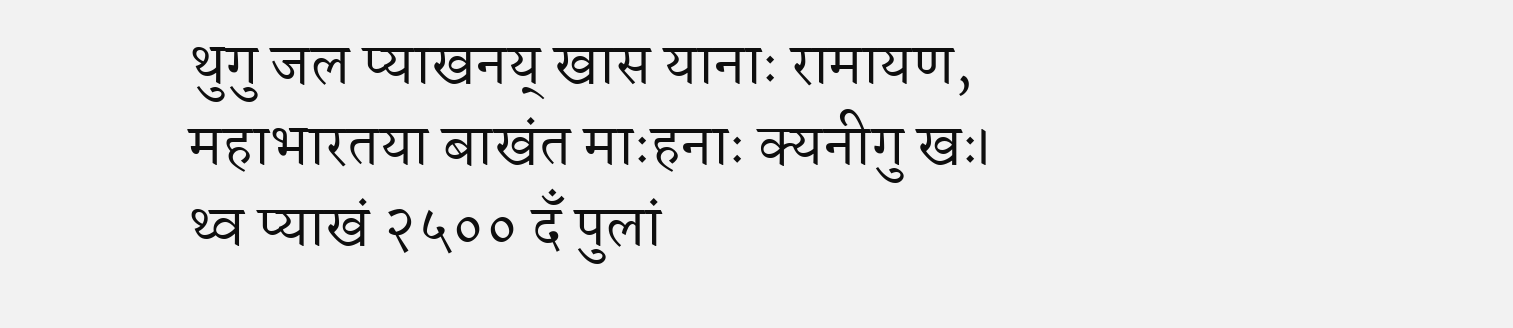थुगु जल प्याखनय् खास यानाः रामायण, महाभारतया बाखंत माःहनाः क्यनीगु खः। थ्व प्याखं २५०० दँ पुलां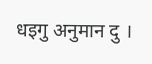धइगु अनुमान दु ।